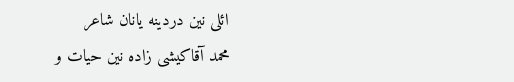ائلی نین دردینه یانان شاعر
محمد آقاکیشی زاده نین حیات و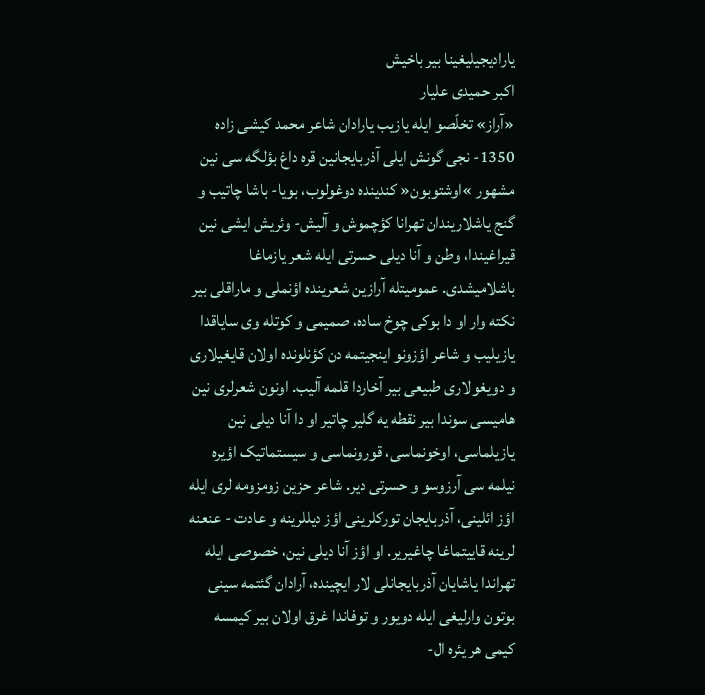یارادیجیلیغینا بیر باخیش
اکبر حمیدی علیار
«آراز» تخلّصو ایله یازیب یارادان شاعر محمد کیشی زاده 1350- نجی گونش ایلی آذربایجانین قره داغ بؤلگه سی نین مشهور »اوشتوبون« کندینده دوغولوب، بویا- باشا چاتیب و گنج یاشلاریندان تهرانا کؤچموش و آلیش- وئریش ایشی نین قیراغیندا، وطن و آنا دیلی حسرتی ایله شعر یازماغا باشلامیشدی. عمومیتله آرازین شعرینده اؤنملی و ماراقلی بیر نکته وار او دا بوکی چوخ ساده، صمیمی و کوتله وی سایاقدا یازیلیب و شاعر اؤزونو اینجیتمه دن کؤنلونده اولان قایغیلاری و دویغولاری طبیعی بیر آخاردا قلمه آلیب. اونون شعرلری نین هامیسی سوندا بیر نقطه یه گلیر چاتیر او دا آنا دیلی نین یازیلماسی، اوخونماسی، قورونماسی و سیستماتیک اؤیره نیلمه سی آرزوسو و حسرتی دیر. شاعر حزین زومزومه لری ایله اؤز ائلینی، آذربایجان تورکلرینی اؤز دیللرینه و عادت - عنعنه لرینه قاییتماغا چاغیریر. او اؤز آنا دیلی نین، خصوصی ایله تهراندا یاشایان آذربایجانلی لار ایچینده، آرادان گئتمه سینی بوتون وارلیغی ایله دویور و توفاندا غرق اولان بیر کیمسه کیمی هر یئره ال-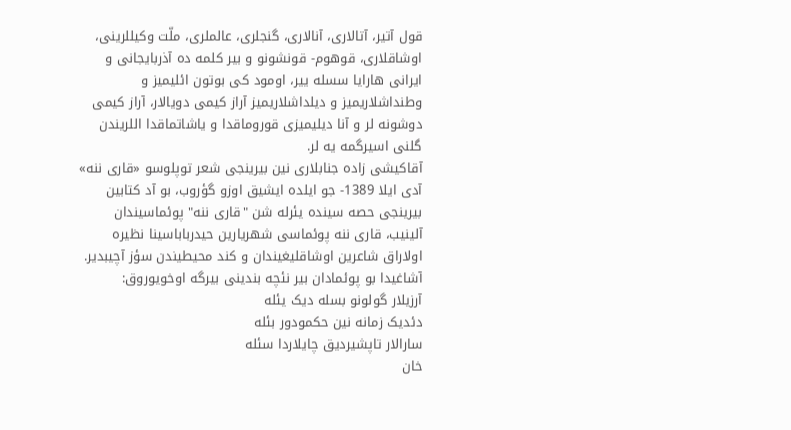قول آتیر، آتالاری، آنالاری، گنجلری، عالملری، ملّت وکیللرینی، اوشاقلاری، قوهوم- قونشونو و بیر کلمه ده آذربایجانی و ایرانی هارایا سسله ییر، اومود کی بوتون ائلیمیز و وطنداشلاریمیز و دیلداشلاریمیز آراز کیمی دویالار، آراز کیمی دوشونه لر و آنا دیلیمیزی قوروماقدا و یاشاتماقدا اللریندن گلنی اسیرگمه یه لر.
آقاکیشی زاده جنابلاری نین بیرینجی شعر توپلوسو «قاری ننه» آدی ایلا 1389- جو ایلده ایشیق اوزو گؤروب، بو آد کتابین بیرینجی حصه سینده یئرله شن "قاری ننه" پوئماسیندان آلینیب، قاری ننه پوئماسی شهریارین حیدرباباسینا نظیره اولاراق شاعرین اوشاقلیغیندان و کند محیطیندن سؤز آچیبدیر. آشاغیدا بو پوئمادان بیر نئچه بندینی بیرگه اوخویوروق:
آرزیلار گولونو بسله دیک یئله
دئدیک زمانه نین حکمودور بئله
سارالار تاپشیردیق چایلاردا سئله
خان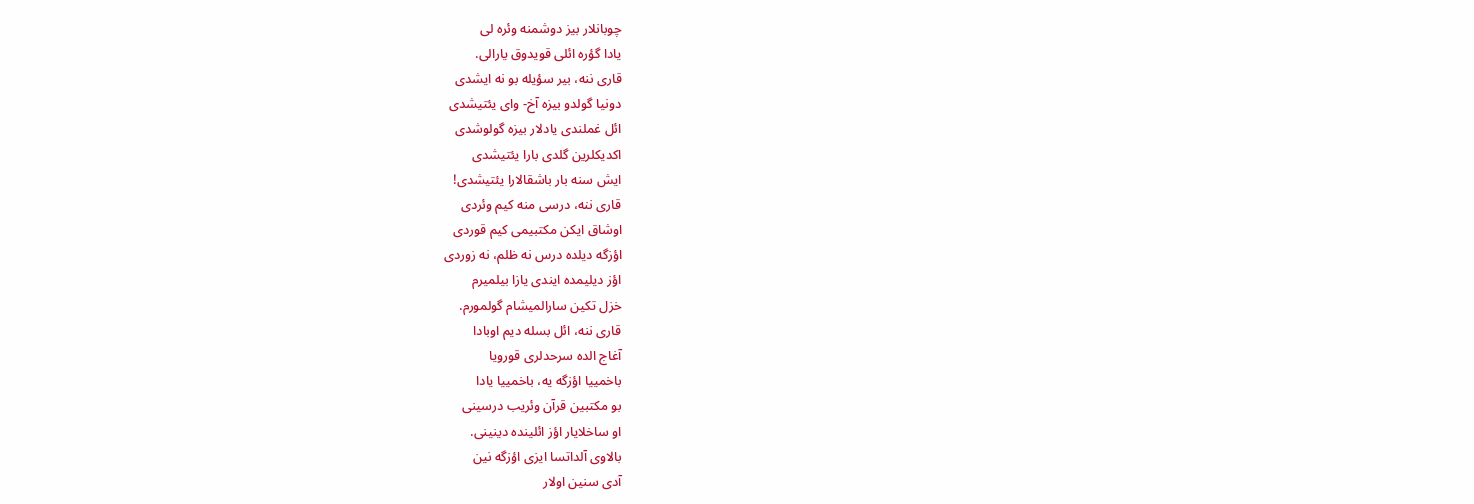چوبانلار بیز دوشمنه وئره لی
یادا گؤره ائلی قویدوق یارالی.
قاری ننه، بیر سؤیله بو نه ایشدی
دونیا گولدو بیزه آخ- وای یئتیشدی
ائل غملندی یادلار بیزه گولوشدی
اکدیکلرین گلدی بارا یئتیشدی
ایش سنه بار باشقالارا یئتیشدی!
قاری ننه، درسی منه کیم وئردی
اوشاق ایکن مکتبیمی کیم قوردی
اؤزگه دیلده درس نه ظلم، نه زوردی
اؤز دیلیمده ایندی یازا بیلمیرم
خزل تکین سارالمیشام گولمورم.
قاری ننه، ائل بسله دیم اوبادا
آغاج الده سرحدلری قورویا
باخمییا اؤزگه یه، باخمییا یادا
بو مکتبین قرآن وئریب درسینی
او ساخلایار اؤز ائلینده دینینی.
بالاوی آلداتسا ایزی اؤزگه نین
آدی سنین اولار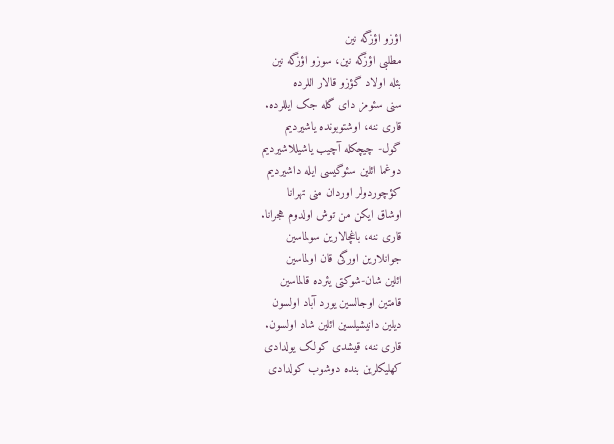اؤزو اؤزگه نین
مطلبی اؤزگه نین، سوزو اؤزگه نین
بئله اولاد گؤزو قالار اللرده
سنی سئومز دای گله جک ایللرده.
قاری ننه، اوشتوبونده یاشیردیم
گول- چیچکله آچیب یاشیللاشیردیم
دوغما ائلین سئوگیسی ایله داشیردیم
کؤچوردولر اوردان منی تهرانا
اوشاق ایکن من توش اولدوم هجرانا.
قاری ننه، باغچالارین سولماسین
جوانلارین اورگی قان اولماسین
ائلین شان-شوکتی یئرده قالماسین
قامتین اوجالسین یورد آباد اولسون
دیلین دانیشیلسین ائلین شاد اولسون.
قاری ننه، قیشدی کولک یولدادی
کهلیکلرین بنده دوشوب کولدادی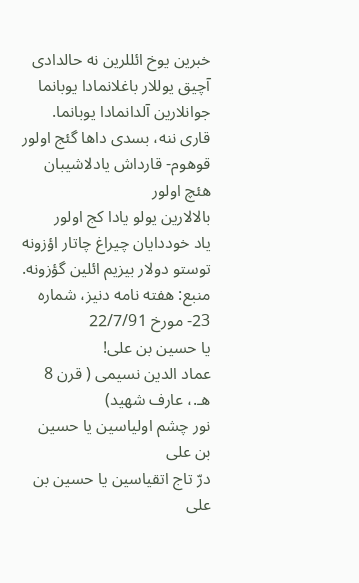خبرین یوخ ائللرین نه حالدادی
آچیق یوللار باغلانمادا یوبانما
جوانلارین آلدانمادا یوبانما.
قاری ننه، بسدی داها گئج اولور
قوهوم- قارداش یادلاشیبان هئچ اولور
بالالارین یولو یادا کج اولور
یاد خوددایان چیراغ چاتار اؤزونه
توستو دولار بیزیم ائلین گؤزونه.
منبع: هفته نامه دنیز، شماره 23- مورخ 22/7/91
یا حسین بن علی!
عماد الدین نسیمی ( قرن 8 هـ.، عارف شهید)
نور چشم اولیاسین یا حسین بن علی
درّ تاج اتقیاسین یا حسین بن علی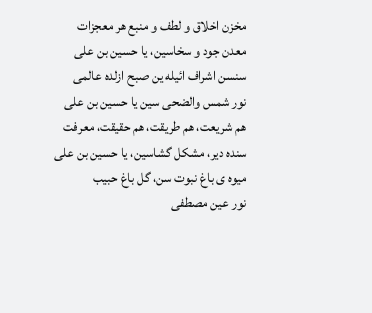مخزن اخلاق و لطف و منبع هر معجزات
معدن جود و سخاسین، یا حسین بن علی
سنسن اشراف ائیله ین صبح ازلده عالمی
نور شمس والضحی سین یا حسین بن علی
هم شریعت، هم طریقت، هم حقیقت، معرفت
سنده دیر، مشکل گشاسین، یا حسین بن علی
میوه ی باغ نبوت سن، گل باغ حبیب
نور عین مصطفی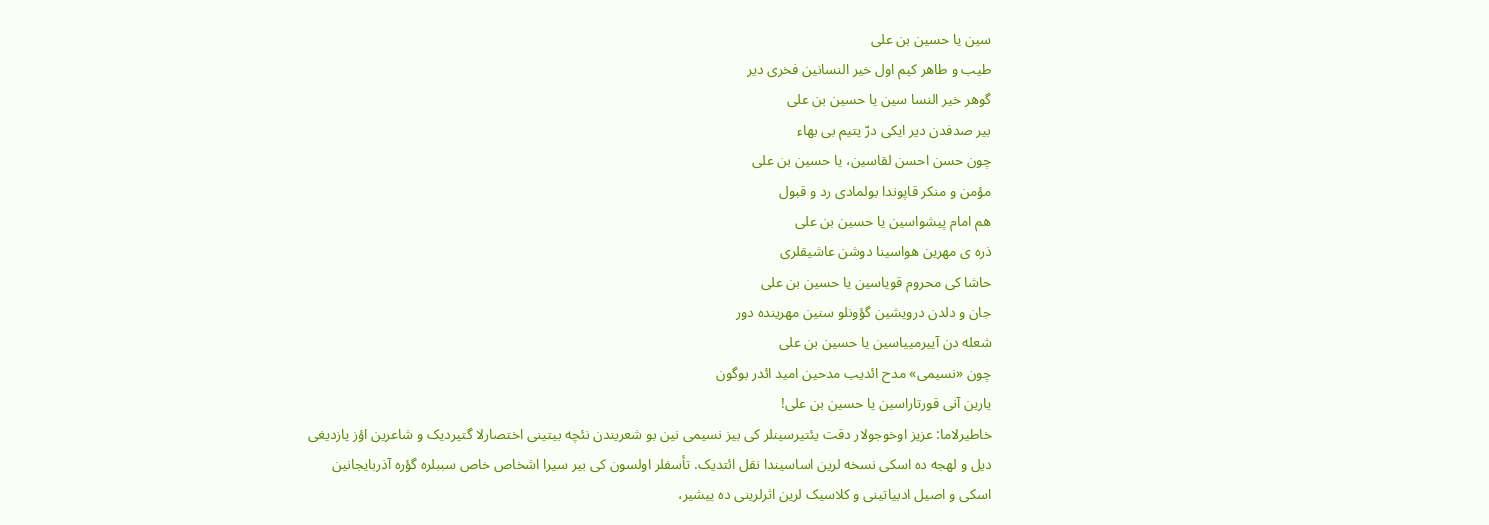سین یا حسین بن علی
طیب و طاهر کیم اول خیر النسانین فخری دیر
گوهر خیر النسا سین یا حسین بن علی
بیر صدفدن دیر ایکی درّ یتیم بی بهاء
چون حسن احسن لقاسین، یا حسین بن علی
مؤمن و منکر قاپوندا بولمادی رد و قبول
هم امام پیشواسین یا حسین بن علی
ذره ی مهرین هواسینا دوشن عاشیقلری
حاشا کی محروم قویاسین یا حسین بن علی
جان و دلدن درویشین گؤونلو سنین مهرینده دور
شعله دن آییرمییاسین یا حسین بن علی
چون «نسیمی» مدح ائدیب مدحین امید ائدر بوگون
یارین آنی قورتاراسین یا حسین بن علی!
خاطیرلاما: عزیز اوخوجولار دقت یئتیرسینلر کی بیز نسیمی نین بو شعریندن نئچه بیتینی اختصارلا گتیردیک و شاعرین اؤز یازدیغی دیل و لهجه ده اسکی نسخه لرین اساسیندا نقل ائتدیک. تأسفلر اولسون کی بیر سیرا اشخاص خاص سببلره گؤره آذربایجانین اسکی و اصیل ادبیاتینی و کلاسیک لرین اثرلرینی ده ییشیر،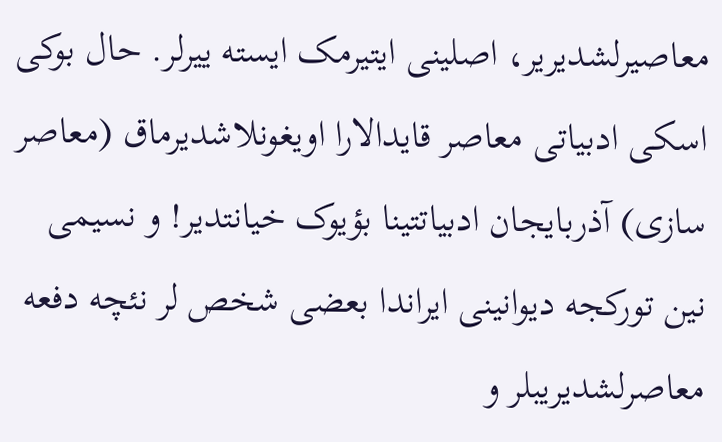معاصیرلشدیریر، اصلینی ایتیرمک ایسته ییرلر. حال بوکی اسکی ادبیاتی معاصر قایدالارا اویغونلاشدیرماق (معاصر سازی) آذربایجان ادبیاتتینا بؤیوک خیانتدیر! و نسیمی نین تورکجه دیوانینی ایراندا بعضی شخص لر نئچه دفعه معاصرلشدیریبلر و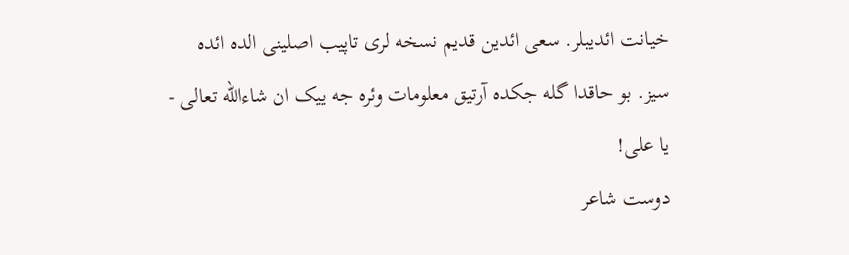خیانت ائدیبلر. سعی ائدین قدیم نسخه لری تاپیب اصلینی الده ائده سیز. بو حاقدا گله جکده آرتیق معلومات وئره جه ییک ان شاءالله تعالی - یا علی!
دوست شاعر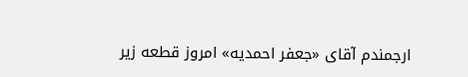ارجمندم آقای «جعفر احمدیه» امروز قطعه زیر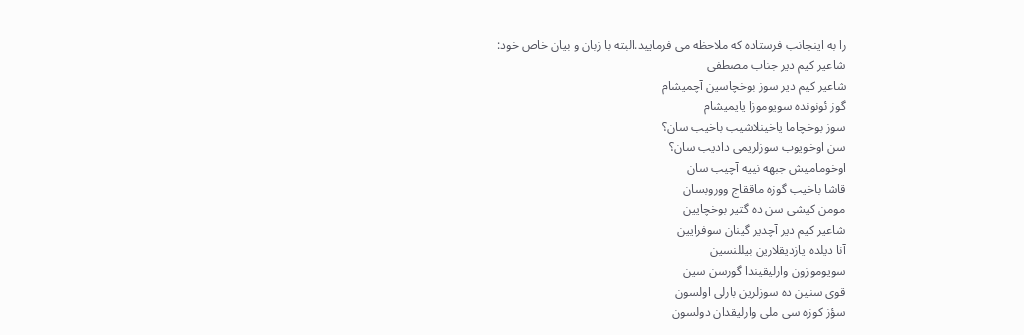را به اینجانب فرستاده که ملاحظه می فرمایید.البته با زبان و بیان خاص خود:
شاعیر کیم دیر جناب مصطفی
شاعیر کیم دیر سوز بوخچاسین آچمیشام
گوز ئونونده سویوموزا یایمیشام
سوز بوخچاما یاخینلاشیب باخیب سان؟
سن اوخویوب سوزلریمی دادیب سان؟
اوخومامیش جبهه نییه آچیب سان
قاشا باخیب گوزه ماققاج ووروبسان
مومن کیشی سن ده گتیر بوخچایین
شاعیر کیم دیر آچدیر گینان سوفرایین
آنا دیلده یازدیقلارین بیللنسین
سویوموزون وارلیقیندا گورسن سین
قوی سنین ده سوزلرین بارلی اولسون
سؤز کوزه سی ملی وارلیقدان دولسون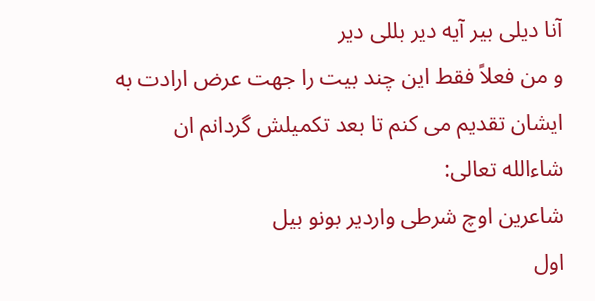آنا دیلی بیر آیه دیر بللی دیر
و من فعلاً فقط این چند بیت را جهت عرض ارادت به ایشان تقدیم می کنم تا بعد تکمیلش گردانم ان شاءالله تعالی:
شاعرین اوچ شرطی واردیر بونو بیل
اول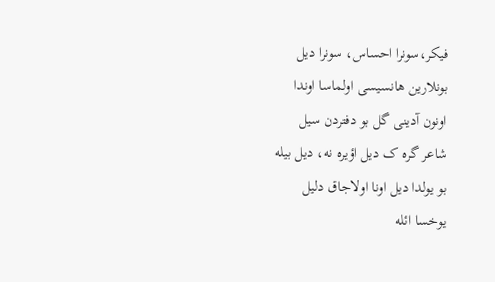فیکر،سونرا احساس، سونرا دیل
بونلارین هانسیسی اولماسا اوندا
اونون آدینی گل بو دفتردن سیل
شاعر گره ک دیل اؤیره نه، دیل بیله
بو یولدا دیل اونا اولاجاق دلیل
یوخسا ائله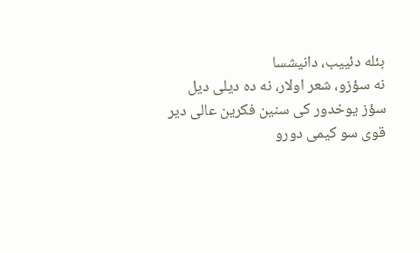بئله دئییب، دانیشسا
نه سؤزو، شعر اولار، نه ده دیلی دیل
سؤز یوخدور کی سنین فکرین عالی دیر
قوی سو کیمی دورو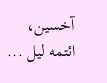آخسین، ائتمه لیل ...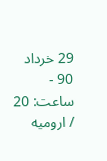29 خرداد 90 - ساعت: 20 / ارومیه